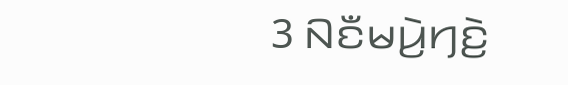3 ꤡꤢꤪꤗꤣꤧ꤬ꤚꤢꤧ꤬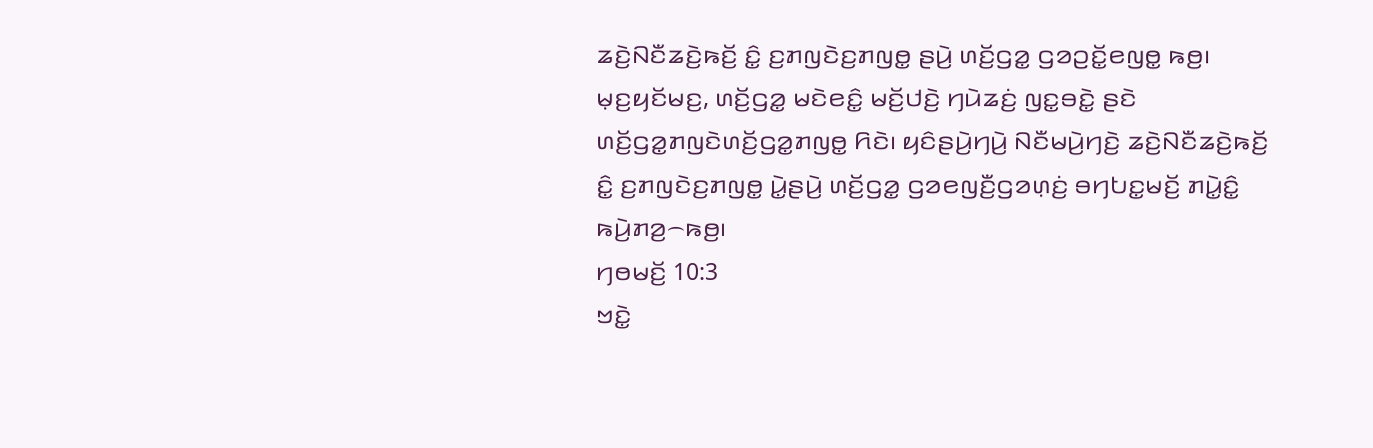ꤘꤢꤧ꤬ꤡꤢꤪꤘꤢꤧ꤬ꤒꤢꤩ꤬ ꤢꤨ꤭ ꤢ꤬ꤊꤜꤢꤧꤢ꤬ꤊꤜꤥ꤭ ꤔꤣꤧ꤬ ꤛꤢꤩ꤬ꤞꤤ꤭ ꤞꤤꤑꤢꤩ꤭ꤕꤜꤥ꤭ ꤒꤥ꤬꤯ ꤗ꤫ꤢ꤬ꤟꤢꤩꤗꤢ꤬, ꤛꤢꤩ꤬ꤞꤤ꤭ ꤗꤢꤧꤕꤢꤨ꤭ ꤗꤢꤩ꤬ꤓꤢꤧ꤬ ꤚꤣꤧꤘꤢꤦ꤬ ꤜꤢ꤭ꤋꤢꤧ꤭ ꤔꤢꤧ ꤛꤢꤩ꤬ꤞꤤ꤭ꤊꤜꤢꤧꤛꤢꤩ꤬ꤞꤤ꤭ꤊꤜꤥ꤭ ꤖꤢꤧ꤯ ꤟꤢꤨꤔꤣꤧ꤬ꤚꤣꤧ꤬ ꤡꤢꤪꤗꤣꤧ꤬ꤚꤢꤧ꤬ ꤘꤢꤧ꤬ꤡꤢꤪꤘꤢꤧ꤬ꤒꤢꤩ꤬ ꤢꤨ꤭ ꤢ꤬ꤊꤜꤢꤧꤢ꤬ꤊꤜꤥ꤭ ꤣꤧ꤭ꤔꤣꤧ꤬ ꤛꤢꤩ꤬ꤞꤤ꤭ ꤞꤤꤕꤜꤢꤪ꤬ꤞꤤꤛ꤫ꤢꤦ꤬ ꤋꤚꤝꤢ꤭ꤗꤢꤩ꤬ ꤊꤣꤧ꤭ꤢꤨ꤭ ꤒꤣꤧ꤬ꤊꤤ꤬꤮ꤒꤥ꤬꤯
ꤚꤥꤗꤢꤩ꤬ 10:3
ꤠꤢꤧ꤭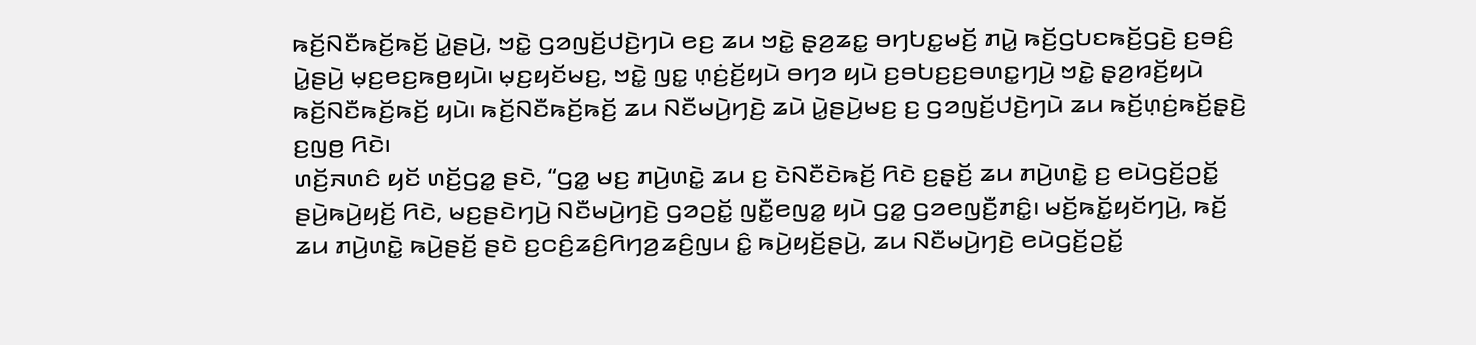ꤒꤢꤩ꤬ꤡꤢꤪꤒꤢꤩ꤬ꤒꤢꤩ꤬ ꤣꤧ꤭ꤔꤣꤧ꤬, ꤠꤢꤧ꤭ ꤞꤤꤜꤢꤩ꤬ꤓꤢꤧ꤬ꤚꤣꤧ ꤕꤢ꤬ ꤘꤣ ꤠꤢꤧ꤭ ꤔ꤫ꤤ꤬ꤘꤢ꤭ ꤋꤚꤝꤢ꤭ꤗꤢꤩ꤬ ꤊꤣꤧ꤭ ꤒꤢꤩ꤬ꤞꤝꤢꤒꤢꤩ꤬ꤞꤢꤧ꤬ ꤢ꤬ꤋꤢꤨ꤬ ꤣꤧ꤭ꤔꤣꤧ꤬ ꤗ꤫ꤢ꤬ꤕꤢ꤬ꤒꤥ꤬ꤟꤣꤧ꤯ ꤗ꤫ꤢ꤬ꤟꤢꤩꤗꤢ꤬, ꤠꤢꤧ꤭ ꤜꤢ꤭ ꤛ꤫ꤢꤦ꤬ꤢꤩ꤬ꤟꤣꤧ ꤋꤚꤤ ꤟꤣꤧ ꤢ꤬ꤋꤝꤢ꤬ꤢ꤬ꤋꤛꤢ꤭ꤚꤣꤧ꤬ ꤠꤢꤧ꤭ ꤔ꤫ꤤ꤬ꤙꤢꤩ꤬ꤟꤣꤧ ꤒꤢꤩ꤬ꤡꤢꤪꤒꤢꤩ꤬ꤒꤢꤩ꤬ ꤟꤣꤧ꤯ ꤒꤢꤩ꤬ꤡꤢꤪꤒꤢꤩ꤬ꤒꤢꤩ꤬ ꤘꤣ ꤡꤢꤪꤗꤣꤧ꤬ꤚꤢꤧ꤬ ꤘꤣꤧ ꤣꤧ꤭ꤔꤣꤧ꤬ꤗꤢ꤬ ꤢ꤬ ꤞꤤꤜꤢꤩ꤬ꤓꤢꤧ꤬ꤚꤣꤧ ꤘꤣ ꤒꤢꤩ꤬ꤛ꤫ꤢꤦ꤬ꤒꤢꤩ꤬ꤔ꤫ꤢꤧ꤬ ꤢ꤬ꤜꤥ꤬ ꤖꤢꤧ꤯
ꤛꤢꤩ꤬ꤏꤛꤢꤨ ꤟꤢꤩ ꤛꤢꤩ꤬ꤞꤤ꤭ ꤔꤢꤧ, “ꤞꤤ꤭ ꤗꤢ꤬ ꤊꤣꤧ꤬ꤛꤢꤧ꤭ ꤘꤣ ꤢ꤬ ꤢꤧꤡꤢꤪꤢꤧꤒꤢꤩ꤬ ꤖꤢꤧ ꤢ꤬ꤔ꤫ꤢꤩ꤬ ꤘꤣ ꤊꤣꤧ꤬ꤛꤢꤧ꤭ ꤢ꤬ ꤕꤣꤧꤞꤢꤩ꤬ꤑꤢꤩ꤭ ꤔꤣꤧ꤬ꤒꤣꤧ꤬ꤟꤢꤩ꤬ ꤖꤢꤧ, ꤗꤢ꤬ꤔꤢꤧꤚꤣꤧ꤬ ꤡꤢꤪꤗꤣꤧ꤬ꤚꤢꤧ꤬ ꤞꤤꤑꤢꤩ꤭ ꤜꤢꤪ꤭ꤕꤜꤤ꤭ ꤟꤣꤧ ꤞꤤ꤭ ꤞꤤꤕꤜꤢꤪ꤬ꤊꤢꤨ꤭꤯ ꤗꤢꤩ꤬ꤒꤢꤩ꤭ꤟꤢꤩꤚꤣꤧ꤬, ꤒꤢꤩ꤬ ꤘꤣ ꤊꤣꤧ꤬ꤛꤢꤧ꤭ ꤒꤣꤧ꤬ꤔꤢꤩ꤬ ꤔꤢꤧ ꤢ꤬ꤍꤢꤨ꤬ꤘꤢꤨ꤬ꤖꤚꤤ꤬ꤘꤢꤨ꤬ꤜꤣ ꤢꤨ꤭ ꤒꤣꤧ꤬ꤟꤢꤩ꤬ꤔꤣꤧ꤬, ꤘꤣ ꤡꤢꤪꤗꤣꤧ꤬ꤚꤢꤧ꤬ ꤕꤣꤧꤞꤢꤩ꤬ꤑꤢꤩ꤭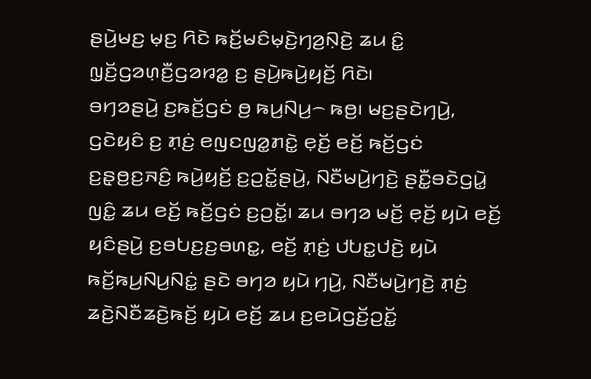ꤔꤣꤧ꤬ꤗꤢ꤬ ꤗ꤫ꤢ꤬ ꤖꤢꤧ ꤒꤢꤩ꤬ꤗꤢꤨꤗ꤫ꤢꤧ꤬ꤚꤤ꤬ꤡ꤫ꤢꤧ꤬ ꤘꤣ ꤢꤨ꤭ ꤜ꤫ꤢꤩ꤬ꤞꤤꤛ꤫ꤢꤪ꤬ꤞꤤꤙꤤ꤭ ꤢ꤬ ꤔꤣꤧ꤬ꤒꤣꤧ꤬ꤟꤢꤩ꤬ ꤖꤢꤧ꤯
ꤋꤚꤤꤔꤣꤧ꤬ ꤢ꤬ꤒꤢꤩ꤬ꤞꤢꤦ ꤥ꤬ ꤒꤣ꤬ꤡꤣ꤬꤮ ꤒꤥ꤬꤯ ꤗꤢ꤬ꤔꤢꤧꤚꤣꤧ꤬, ꤞꤢꤧꤟꤢꤨ ꤢ꤬ ꤊ꤫ꤢꤦ꤬ ꤕꤜꤢꤜꤤ꤭ꤊꤢꤧ꤭ ꤕ꤫ꤢꤩ꤬ ꤕꤢꤩ꤬ ꤒꤢꤩ꤬ꤞꤢꤦ ꤢ꤬ꤔ꤫ꤥ꤬ꤢ꤬ꤏꤢꤨ꤬ ꤒꤣꤧ꤬ꤟꤢꤩ꤬ ꤢ꤬ꤑꤢꤩ꤭ꤔꤣꤧ꤬, ꤡꤢꤪꤗꤣꤧ꤬ꤚꤢꤧ꤬ ꤔꤢꤪ꤭ꤋꤢꤧꤞꤣꤧ꤭ ꤜꤢꤨ꤭ ꤘꤣ ꤕꤢꤩ꤬ ꤒꤢꤩ꤬ꤞꤢꤦ ꤢ꤬ꤑꤢꤩ꤭꤯ ꤘꤣ ꤋꤚꤤ ꤗꤢꤩ꤬ ꤕ꤫ꤢꤩ꤬ ꤟꤣꤧ ꤕꤢꤩ꤬ ꤟꤢꤨꤔꤣꤧ꤬ ꤢ꤬ꤋꤝꤢ꤬ꤢ꤬ꤋꤛꤢ꤭, ꤕꤢꤩ꤬ ꤊ꤫ꤢꤦ꤬ ꤓꤝꤢ꤭ꤓꤢꤧ꤬ ꤟꤣꤧ ꤒꤢꤩ꤬ꤒꤣ꤬ꤡꤣ꤬ꤡꤢꤦ꤭ ꤔꤢꤧ ꤋꤚꤤ ꤟꤣꤧ ꤚꤣꤧ꤬, ꤡꤢꤪꤗꤣꤧ꤬ꤚꤢꤧ꤬ ꤊ꤫ꤢꤦ꤬ ꤘꤢꤧ꤬ꤡꤢꤪꤘꤢꤧ꤬ꤒꤢꤩ꤬ ꤟꤣꤧ ꤕꤢꤩ꤬ ꤘꤣ ꤢ꤬ꤕꤣꤧꤞꤢꤩ꤬ꤑꤢꤩ꤭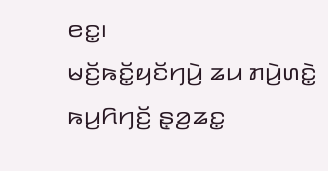ꤕꤢ꤭꤯
ꤗꤢꤩ꤬ꤒꤢꤩ꤭ꤟꤢꤩꤚꤣꤧ꤬ ꤘꤣ ꤊꤣꤧ꤬ꤛꤢꤧ꤭ ꤒꤣ꤬ꤖꤚꤢꤩ꤬ ꤔ꤫ꤤ꤬ꤘꤢ꤭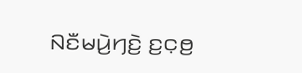ꤡꤢꤪꤗꤣꤧ꤬ꤚꤢꤧ꤬ ꤢ꤬ꤍ꤫ꤥ꤬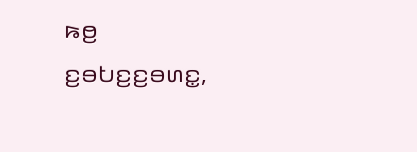ꤒꤥ꤬ ꤢ꤬ꤋꤝꤢ꤬ꤢ꤬ꤋꤛꤢ꤭,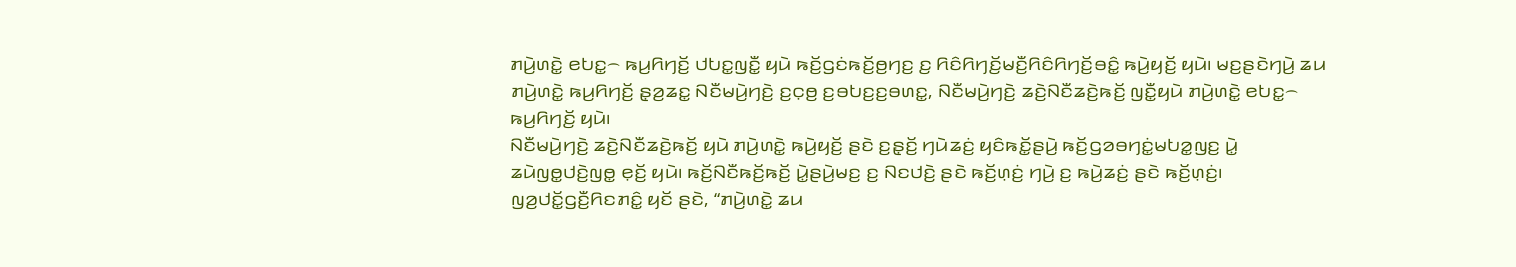ꤊꤣꤧ꤬ꤛꤢꤧ꤭ ꤕꤝꤢ꤭꤮ ꤒꤣ꤬ꤖꤚꤢꤩ꤬ ꤓꤝꤢ꤭ꤜꤢꤪ꤭ ꤟꤣꤧ ꤒꤢꤩ꤬ꤞꤢꤦꤒꤢꤩ꤬ꤥ꤬ꤚꤢ꤬ ꤢ꤬ ꤖꤢꤨꤖꤚꤢꤩ꤬ꤗꤢꤪ꤬ꤖꤢꤨꤖꤚꤢꤩ꤬ꤋꤢꤨ꤭ ꤒꤣꤧ꤬ꤟꤢꤩ꤬ ꤟꤣꤧ꤯ ꤗꤢ꤬ꤔꤢꤧꤚꤣꤧ꤬ ꤘꤣ ꤊꤣꤧ꤬ꤛꤢꤧ꤭ ꤒꤣ꤬ꤖꤚꤢꤩ꤬ ꤔ꤫ꤤ꤬ꤘꤢ꤭ ꤡꤢꤪꤗꤣꤧ꤬ꤚꤢꤧ꤬ ꤢ꤬ꤍ꤫ꤥ꤬ ꤢ꤬ꤋꤝꤢ꤬ꤢ꤬ꤋꤛꤢ꤭, ꤡꤢꤪꤗꤣꤧ꤬ꤚꤢꤧ꤬ ꤘꤢꤧ꤬ꤡꤢꤪꤘꤢꤧ꤬ꤒꤢꤩ꤬ ꤜꤢꤪ꤭ꤟꤣꤧ ꤊꤣꤧ꤬ꤛꤢꤧ꤭ ꤕꤝꤢ꤭꤮ ꤒꤣ꤬ꤖꤚꤢꤩ꤬ ꤟꤣꤧ꤯
ꤡꤢꤪꤗꤣꤧ꤬ꤚꤢꤧ꤬ ꤘꤢꤧ꤬ꤡꤢꤪꤘꤢꤧ꤬ꤒꤢꤩ꤬ ꤟꤣꤧ ꤊꤣꤧ꤬ꤛꤢꤧ꤭ ꤒꤣꤧ꤬ꤟꤢꤩ꤬ ꤔꤢꤧ ꤢ꤬ꤔ꤫ꤢꤩ꤬ ꤚꤣꤧꤘꤢꤦ꤬ ꤟꤢꤨꤒꤢꤩ꤭ꤔꤣꤧ꤬ ꤒꤢꤩ꤬ꤞꤤꤋꤚꤢꤦ꤭ꤗꤝꤤ꤭ꤜꤢ꤬ ꤣꤧ꤭ ꤘꤣꤧꤜꤥ꤭ꤓꤢꤧ꤬ꤜꤥ꤭ ꤕ꤫ꤢꤩ꤬ ꤟꤣꤧ꤯ ꤒꤢꤩ꤬ꤡꤢꤪꤒꤢꤩ꤬ꤒꤢꤩ꤬ ꤣꤧ꤭ꤔꤣꤧ꤬ꤗꤢ꤬ ꤢ꤬ ꤡꤢꤓꤢꤧ꤬ ꤔꤢꤧ ꤒꤢꤩ꤬ꤛ꤫ꤢꤦ꤬ ꤚꤣꤧ꤬ ꤢ꤬ ꤒꤣꤧ꤬ꤘꤢꤦ꤬ ꤔꤢꤧ ꤒꤢꤩ꤬ꤛ꤫ꤢꤦ꤬꤯ ꤜꤤ꤬ꤓꤢꤩ꤭ꤞꤢꤪ꤬ꤖꤢꤊꤢꤨ꤭ ꤟꤢꤩ ꤔꤢꤧ, “ꤊꤣꤧ꤬ꤛꤢꤧ꤭ ꤘꤣ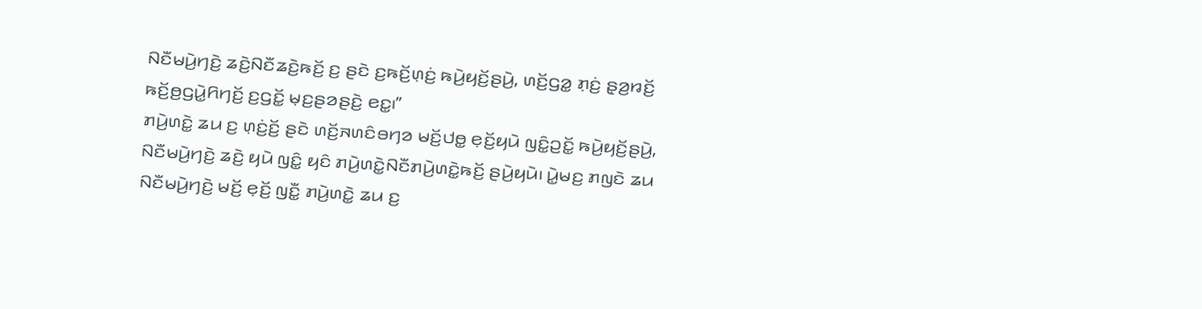ꤡꤢꤪꤗꤣꤧ꤬ꤚꤢꤧ꤬ ꤘꤢꤧ꤬ꤡꤢꤪꤘꤢꤧ꤬ꤒꤢꤩ꤬ ꤢ꤬ ꤔꤢꤧ ꤢ꤬ꤒꤢꤩ꤬ꤛ꤫ꤢꤦ꤬ ꤒꤣꤧ꤬ꤟꤢꤩ꤬ꤔꤣꤧ꤬, ꤛꤢꤩ꤬ꤞꤤ꤭ ꤊ꤫ꤢꤦ꤬ ꤔ꤫ꤤ꤬ꤙꤢꤩ꤬ ꤒꤢꤩ꤬ꤥ꤬ꤞꤣꤧ꤭ꤖꤚꤢꤩ꤬ ꤢ꤬ꤞꤢꤩ꤭ ꤗ꤫ꤢ꤬ꤔꤤꤔꤢꤧ꤬ ꤕꤢ꤭꤯”
ꤊꤣꤧ꤬ꤛꤢꤧ꤭ ꤘꤣ ꤢ꤬ ꤛ꤫ꤢꤦ꤬ꤢꤩ꤬ ꤔꤢꤧ ꤛꤢꤩ꤬ꤏꤛꤢꤨꤋꤚꤤ ꤗꤢꤩ꤬ꤓꤥ꤭ ꤕ꤫ꤢꤩ꤬ꤟꤣꤧ ꤜꤢꤨ꤭ꤑꤢꤩ꤭ ꤒꤣꤧ꤬ꤟꤢꤩ꤬ꤔꤣꤧ꤬, ꤡꤢꤪꤗꤣꤧ꤬ꤚꤢꤧ꤬ ꤘꤢꤧ꤬ ꤟꤣꤧ ꤜꤢꤨ꤭ ꤟꤢꤨ ꤊꤣꤧ꤬ꤛꤢꤧ꤭ꤡꤢꤪꤊꤣꤧ꤬ꤛꤢꤧ꤭ꤒꤢꤩ꤬ ꤔꤣꤧ꤬ꤟꤣꤧ꤯ ꤣꤧ꤭ꤗꤢ꤬ ꤊꤜꤢꤧ ꤘꤣ ꤡꤢꤪꤗꤣꤧ꤬ꤚꤢꤧ꤬ ꤗꤢꤩ꤬ ꤕ꤫ꤢꤩ꤬ ꤜꤢꤪ꤭ ꤊꤣꤧ꤬ꤛꤢꤧ꤭ ꤘꤣ ꤢ꤬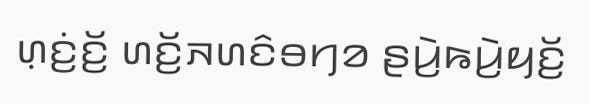ꤛ꤫ꤢꤦ꤬ꤢꤩ꤬ ꤛꤢꤩ꤬ꤏꤛꤢꤨꤋꤚꤤ ꤔꤣꤧ꤬ꤒꤣꤧ꤬ꤟꤢꤩ꤬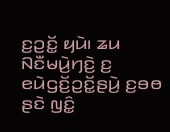ꤢ꤬ꤑꤢꤩ꤭ ꤟꤣꤧ꤯ ꤘꤣ ꤡꤢꤪꤗꤣꤧ꤬ꤚꤢꤧ꤬ ꤢ꤬ ꤕꤣꤧꤞꤢꤩ꤬ꤑꤢꤩ꤭ꤔꤣꤧ꤬ ꤢ꤬ꤋꤥ ꤔꤢꤧ ꤜꤢꤨ꤭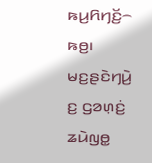ꤒꤣ꤬ꤖꤚꤢꤩ꤬꤮ ꤒꤥ꤬꤯
ꤗꤢ꤬ꤔꤢꤧꤚꤣꤧ꤬ ꤢ꤬ ꤞꤤꤛ꤫ꤢꤦ꤬ ꤘꤣꤧꤜꤥ꤭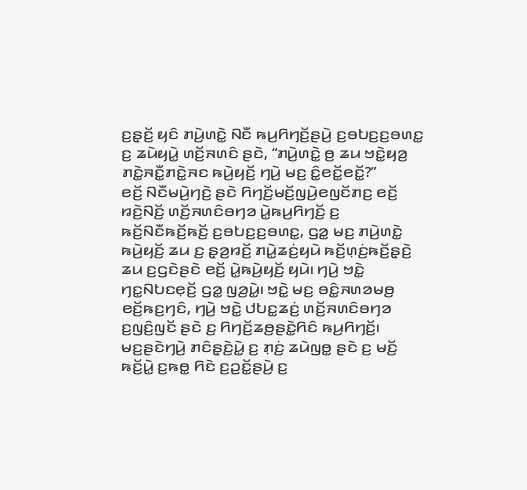ꤢ꤬ꤔ꤫ꤢꤩ꤬ ꤟꤢꤨ ꤊꤣꤧ꤬ꤛꤢꤧ꤭ ꤡꤢꤪ ꤒꤣ꤬ꤖꤚꤢꤩ꤬ꤔꤣꤧ꤬ ꤢ꤬ꤋꤝꤢ꤬ꤢ꤬ꤋꤛꤢ꤭ ꤢ꤬ ꤘꤣꤧꤟꤣꤧ꤭ ꤛꤢꤩ꤬ꤏꤛꤢꤨ ꤔꤢꤧ, “ꤊꤣꤧ꤬ꤛꤢꤧ꤭ ꤥ꤬ ꤘꤣ ꤠꤢꤧ꤭ꤟꤤ꤬ ꤊꤢꤧ꤭ꤏꤢꤪ꤭ꤊꤢꤧ꤭ꤏꤢ ꤒꤣꤧ꤬ꤟꤢꤩ꤬ ꤚꤣꤧ꤬ ꤗꤢ꤬ ꤢꤨ꤭ꤕꤢꤩ꤭ꤕꤢꤩ꤭?”
ꤕꤢꤩ꤬ ꤡꤢꤪꤗꤣꤧ꤬ꤚꤢꤧ꤬ ꤔꤢꤧ ꤖꤚꤢꤩ꤬ꤗꤢꤩ꤬ꤜꤣꤧ꤬ꤕꤜꤢꤩꤊꤢ꤬ ꤕꤢꤩ꤬ ꤙꤢꤧ꤬ꤡꤢꤩ꤬ ꤛꤢꤩ꤬ꤏꤛꤢꤨꤋꤚꤤ ꤣꤧ꤭ꤒꤣ꤬ꤖꤚꤢꤩ꤬ ꤢ꤬ ꤒꤢꤩ꤬ꤡꤢꤪꤒꤢꤩ꤬ꤒꤢꤩ꤬ ꤢ꤬ꤋꤝꤢ꤬ꤢ꤬ꤋꤛꤢ꤭, ꤞꤤ꤭ ꤗꤢ꤬ ꤊꤣꤧ꤬ꤛꤢꤧ꤭ ꤒꤣꤧ꤬ꤟꤢꤩ꤬ ꤘꤣ ꤢ꤬ ꤔ꤫ꤤ꤬ꤙꤢꤩ꤬ ꤊꤣꤧ꤭ꤘꤢꤦ꤬ꤟꤣꤧ ꤒꤢꤩ꤬ꤛ꤫ꤢꤦ꤬ꤒꤢꤩ꤬ꤔ꤫ꤢꤧ꤬ ꤘꤣ ꤢ꤬ꤞꤢꤧꤔꤢꤧ ꤕꤢꤩ꤬ ꤣꤧ꤭ꤒꤣꤧ꤬ꤟꤢꤩ꤬ ꤟꤣꤧ꤯ ꤚꤣꤧ꤬ ꤠꤢꤧ꤭ ꤚꤢ꤭ꤡꤝꤢꤕ꤫ꤢꤩ꤬ ꤞꤤ꤭ ꤜꤤ꤬ꤣꤧ꤭꤯ ꤠꤢꤧ꤭ ꤗꤢ꤬ ꤋꤢꤨ꤭ꤏꤛꤤꤗꤥ꤬ ꤕꤢꤩ꤬ꤒꤢ꤬ꤚꤢꤨ, ꤚꤣꤧ꤬ ꤠꤢꤧ꤭ ꤓꤝꤢ꤭ꤘꤢꤦ꤬ ꤛꤢꤩ꤬ꤏꤛꤢꤨꤋꤚꤤ ꤢ꤬ꤜꤢꤨ꤬ꤜꤢꤩ ꤔꤢꤧ ꤢ꤬ ꤖꤚꤢꤩ꤬ꤘꤥ꤬ꤔꤢꤧ꤭ꤖꤢꤨ ꤒꤣ꤬ꤖꤚꤢꤩ꤬꤯
ꤗꤢ꤬ꤔꤢꤧꤚꤣꤧ꤬ ꤊꤢꤨꤔ꤫ꤢꤧ꤬ꤣꤧ꤭ ꤢ꤬ ꤊ꤫ꤢꤦ꤬ ꤘꤣꤧꤜꤥ꤭ ꤔꤢꤧ ꤢ꤬ ꤗꤢꤩ꤬ ꤒꤢꤩ꤬ꤣꤧ꤭ ꤢ꤬ꤒꤥ꤭ ꤖꤢꤧ ꤢ꤬ꤑꤢꤩ꤭ꤔꤣꤧ꤬ ꤢ꤬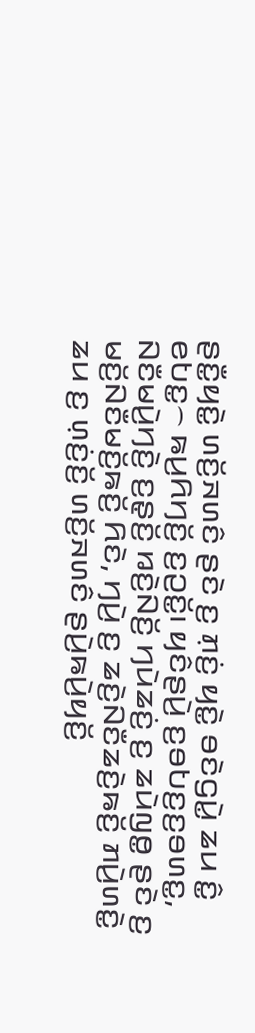ꤔꤢꤪ꤭ꤟꤢꤧ꤭ ꤛꤢꤩ꤬ꤏꤛꤢꤨ ꤔꤢꤧ ꤢ꤬ ꤊ꤫ꤢꤦ꤬ ꤟꤢꤧ꤭ ꤋꤢꤧꤞꤣꤧ꤭ ꤘꤣ ꤢꤨ꤭ ꤕꤝꤢ꤭꤮ ꤒꤣ꤬ꤖꤚꤢꤩ꤬ ꤢ꤬ꤑꤢꤩ꤭꤯ ꤟꤢꤨꤔꤣꤧ꤬ ꤢ꤬ꤋꤝꤢ꤬ꤢ꤬ꤋꤛꤢ꤭, ꤡꤢꤪꤗꤣꤧ꤬ꤚꤢꤧ꤬ ꤢ꤬ꤔ꤫ꤢꤩ꤬ ꤙꤢꤧ꤬ꤡꤢꤩ꤬ ꤚꤣꤧꤘꤢꤦ꤬ ꤢ꤬ ꤘꤣꤧꤜꤥ꤭ ꤔꤢꤧ ꤢ꤬ ꤗꤢꤩ꤬ꤡꤢꤪꤗꤢꤩ꤬ꤒꤢꤩ꤬ ꤖꤢꤧ, ꤚꤣꤧ꤬ ꤢ꤬ ꤘꤢꤧ꤬ꤡꤢꤪꤘꤢꤧ꤬ꤒꤢꤩ꤬ ꤊꤣꤧ꤬ꤛꤢꤧ꤭ ꤘꤣ ꤢ꤬ ꤛ꤫ꤢꤦ꤬ꤢꤩ꤬ ꤛꤢꤩ꤬ꤏꤛꤢꤨ ꤔꤣꤧ꤬ꤒꤣꤧ꤬ꤟꤢꤩ꤬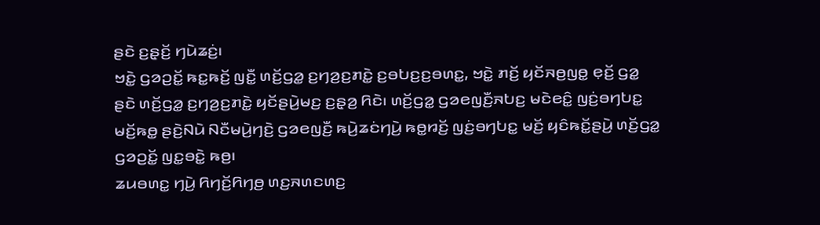ꤔꤢꤧ ꤢ꤬ꤔ꤫ꤢꤩ꤬ ꤚꤣꤧꤘꤢꤦ꤬꤯
ꤠꤢꤧ꤭ ꤞꤤꤑꤢꤩ꤭ ꤒꤢ꤭ꤒꤢꤩ꤬ ꤜꤢꤪ꤭ ꤛꤢꤩ꤬ꤞꤤ꤭ ꤢ꤬ꤚꤤ꤬ꤢ꤬ꤊꤢꤧ꤭ ꤢ꤬ꤋꤝꤢ꤬ꤢ꤬ꤋꤛꤢ꤭, ꤠꤢꤧ꤭ ꤊꤢꤩ꤬ ꤟꤢꤩꤏꤥ꤬ꤜꤥ꤭ ꤕ꤫ꤢꤩ꤬ ꤞꤤ꤭ ꤔꤢꤧ ꤛꤢꤩ꤬ꤞꤤ꤭ ꤢ꤬ꤚꤤ꤬ꤢ꤬ꤊꤢꤧ꤭ ꤟꤢꤩꤔꤣꤧ꤬ꤗꤢ꤬ ꤢ꤬ꤔ꤫ꤤ꤬ ꤖꤢꤧ꤯ ꤛꤢꤩ꤬ꤞꤤ꤭ ꤞꤤꤕꤜꤢꤪ꤬ꤏꤝꤢ꤬ ꤗꤢꤧꤕꤢꤨ꤭ ꤜꤢꤦ꤬ꤋꤚꤝꤢ꤭ ꤗꤢꤩ꤬ꤒꤥ꤭ ꤔꤢꤧ꤬ꤡꤣꤧ ꤡꤢꤪꤗꤣꤧ꤬ꤚꤢꤧ꤬ ꤞꤤꤕꤜꤢꤪ꤬ ꤒꤣꤧ꤬ꤘꤢꤦꤚꤣꤧ꤬ ꤒꤥ꤭ꤙꤢꤩ꤬ ꤜꤢꤦ꤬ꤋꤚꤝꤢ꤭ ꤗꤢꤩ꤬ ꤟꤢꤨꤒꤢꤩ꤭ꤔꤣꤧ꤬ ꤛꤢꤩ꤬ꤞꤤ꤭ ꤞꤤꤑꤢꤩ꤭ ꤜꤢ꤭ꤋꤢꤧ꤭ ꤒꤥ꤬꤯
ꤘꤣꤋꤛꤢ꤭ ꤚꤣꤧ꤬ ꤖꤚꤢꤩ꤬ꤖꤚꤥ꤬ ꤛꤢ꤬ꤏꤛꤢꤛꤢ꤬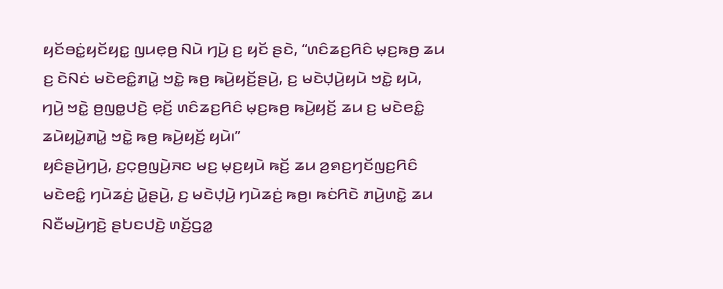ꤟꤢꤩꤋꤢꤦ꤭ꤟꤢꤩꤟꤢ꤭ ꤜꤣꤕ꤫ꤥ꤬ ꤡꤣꤧ ꤚꤣꤧ꤬ ꤢ꤬ ꤟꤢꤩ ꤔꤢꤧ, “ꤛꤢꤨꤘꤢ꤬ꤖꤢꤨ ꤗ꤫ꤢ꤬ꤒꤥ꤬ ꤘꤣ ꤢ꤬ ꤢꤧꤡꤢꤦ ꤗꤢꤧꤕꤢꤨ꤭ꤊꤣꤧ꤭ ꤠꤢꤧ꤭ ꤒꤥ꤬ ꤒꤣꤧ꤬ꤟꤢꤩ꤬ꤔꤣꤧ꤬, ꤢ꤬ ꤗꤢꤧꤓ꤫ꤣꤧ꤬ꤟꤣꤧ ꤠꤢꤧ꤭ ꤟꤣꤧ, ꤚꤣꤧ꤬ ꤠꤢꤧ꤭ ꤥ꤬ꤜꤥ꤭ꤓꤢꤧ꤬ ꤕ꤫ꤢꤩ꤬ ꤛꤢꤨꤘꤢ꤬ꤖꤢꤨ ꤗ꤫ꤢ꤬ꤒꤥ꤬ ꤒꤣꤧ꤬ꤟꤢꤩ꤬ ꤘꤣ ꤢ꤬ ꤗꤢꤧꤕꤢꤨ꤭ ꤘꤣꤧꤟꤣꤧ꤭ꤊꤣꤧ꤭ ꤠꤢꤧ꤭ ꤒꤥ꤬ ꤒꤣꤧ꤬ꤟꤢꤩ꤬ ꤟꤣꤧ꤯”
ꤟꤢꤨꤔꤣꤧ꤬ꤚꤣꤧ꤬, ꤢ꤬ꤍ꤫ꤥ꤬ꤜꤣꤧ꤬ꤏꤢ ꤗꤢ꤬ ꤗ꤫ꤢ꤬ꤟꤣꤧ ꤒꤢꤩ꤬ ꤘꤣ ꤤ꤬ꤎꤢ꤬ꤚꤢꤩꤜꤢ꤬ꤖꤢꤨ ꤗꤢꤧꤕꤢꤨ꤭ ꤚꤣꤧꤘꤢꤦ꤬ ꤣꤧ꤭ꤔꤣꤧ꤬, ꤢ꤬ ꤗꤢꤧꤓ꤫ꤣꤧ꤬ ꤚꤣꤧꤘꤢꤦ꤬ ꤒꤥ꤬꤯ ꤒꤢꤦꤖꤢꤧ ꤊꤣꤧ꤬ꤛꤢꤧ꤭ ꤘꤣ ꤡꤢꤪꤗꤣꤧ꤬ꤚꤢꤧ꤬ ꤔꤝꤢꤓꤢꤧ꤬ ꤛꤢꤩ꤬ꤞꤤ꤭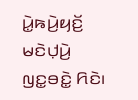ꤣꤧ꤭ꤒꤣꤧ꤬ꤟꤢꤩ꤬ ꤗꤢꤧꤓ꤫ꤣꤧ꤬ ꤜꤢ꤭ꤋꤢꤧ꤭ ꤖꤢꤧ꤯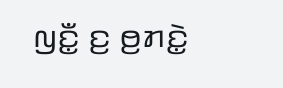ꤜꤢꤪ꤭ ꤢ꤬ ꤥ꤬ꤊꤢꤧ꤭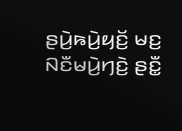ꤔꤣꤧ꤬ꤒꤣꤧ꤬ꤟꤢꤩ꤬ ꤗꤢ꤬ ꤡꤢꤪꤗꤣꤧ꤬ꤚꤢꤧ꤬ ꤔꤢꤪ꤭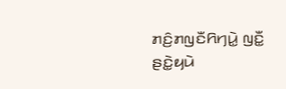ꤊꤢꤨ꤬ꤊꤜꤢꤪꤖꤚꤣꤧ꤭ ꤜꤢꤪ꤭ ꤔꤢꤧ꤭ꤟꤣꤧ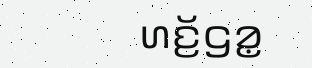ꤛꤢꤩ꤬ꤞꤤ꤭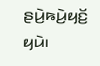ꤔꤣꤧ꤬ꤒꤣꤧ꤬ꤟꤢꤩ꤬ ꤟꤣꤧ꤯